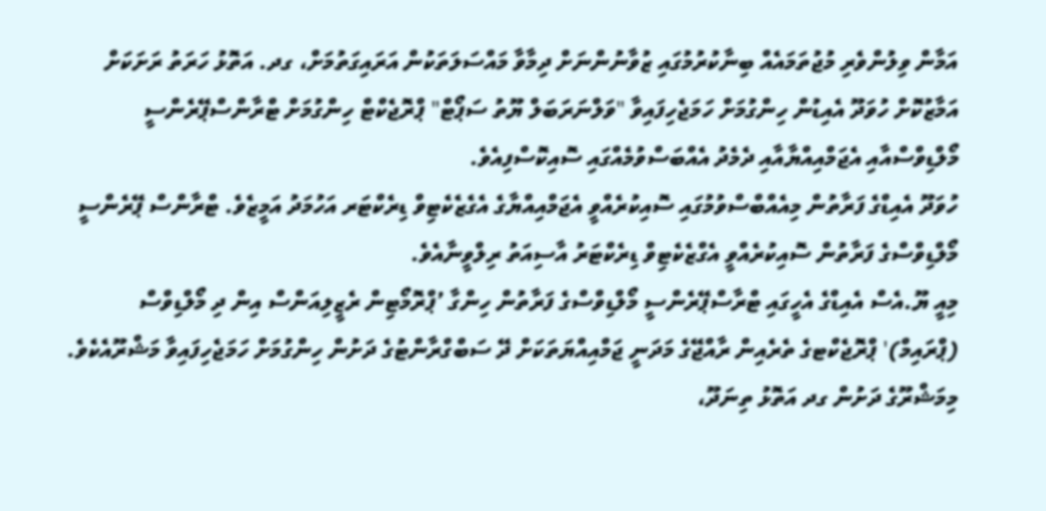އަމާން ވިލުންވެރި މުޖުތަމައެއް ބިނާކުރުމުގައި ޒުވާނުންނަށް ދިމާވާ މައްސަލަތަކުން އަރައިގަތުމަށް، ގދ. އަތޮޅު ހަރަތު ރަށަކަށް އަމާޒުކޮށް ހުވަދޫ އެއިޑުން ހިންގުމަށް ހަމަޖެހިފައިވާ "ވަލްނަރަބަލް ޔޫތު ސަޕޯޓް" ޕްރޮޖެކްޓް ހިންގުމަށް ޓްރާންސްޕޭރެންސީ މޯލްޑިވްސްއާއި އެޖަމްއިއްޔާއާއި ދެމެދު އެއްބަސްވުމެއްގައި ސޮއިކޮސްފިއެވެ.
ހުވަދޫ އެއިޑްގެ ފަރާތުން މިއެއްބްސްވުމުގައި ސޮއިކުރެއްވީ އެޖަމްއިއްޔާގެ އެގެޒެކެޓިވް ޑިރެކްޓަރ އަހުމަދު އަމީޒެވެ. ޓްރާންސް ޕޭރެންސީ މޯލްޑިވްސްގެ ފަރާތުން ސޮއިކުރެއްވީ އެގްޒެކެޓިވް ޑިރެކްޓަރު އާސިއަތު ރިލްވީނާއެވެ.
މިއީ ޔޫ.އެސް އެއިޑްގެ އެހީގައި ޓްރާސްޕޭރެންސީ މޯލްޑިވްސްގެ ފަރާތުން ހިންގާ ’ޕްރޮމޯޓިން ރެޒީލިއަންސް އިން ދި މޯލްޑިވްސް (ޕްރައިމް)' ޕްރޮޖެކްޓގެ ތެރެއިން ރާއްޖޭގެ މަދަނީ ޖަމްއިއްޔަތަކަށް ދޭ ސަބްގްރާންޓުގެ ދަށުން ހިންގުމަށް ހަމަޖެހިފައިވާ މަޝްރޫއެކެވެ.
މިމަޝްރޫގެ ދަށުން ގދ އަތޮޅު ތިނަދޫ،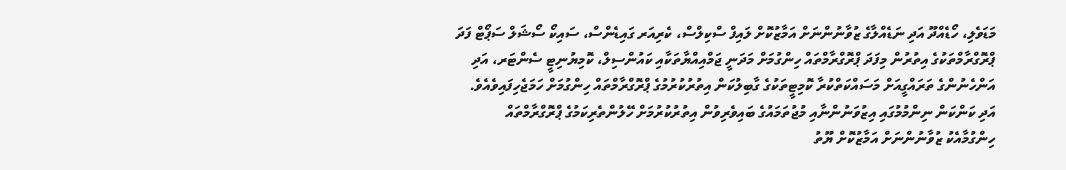މަޑަވެލި، ހޯޑެއްދޫ އަދި ނަޑެއްލާގެ ޒުވާނުންނަށް އަމާޒުކޮށް ލައިފް ސްކިލްސް، ކެރިއަރ ގައިޑެންސް، ސައިކޯ ސޯޝަލް ސަޕޯޓް ފަދަ ޕްރޮގްރާމްތަކުގެ އިތުރުން މިފަދަ ޕްރޮގްރާމްތައް ހިންގުމަށް މަދަނީ ޖަމްއިއްޔާތަކާއި ކައުންސިލް، ކޮމިޔުނިޓީ ސެންޓަރ، އަދި އަންހެނުންގެ ތަރައްގީއަށް މަސައްކަތްކުރާ ކޮމިޓީތަކުގެ ގާބިލުކަން އިތުރުކުރުމުގެ ޕްރޮގްރާމްތައް ހިންގުމަށް ހަމަޖެހިފައިވެއެވެ.
އަދި ކަންކަން ނިންމުމުގައި އިޒުވަނުންނާއި މުޖުތަމައުގެ ބައިވެރިވުން އިތުރުކުރުމަށް ހޭލުންތެރިކަމުގެ ޕްރޮގްރާމްތައް ހިންގުމާއެކު ޒުވާނުންނަށް އަމާޒުކޮށް ޔޫތު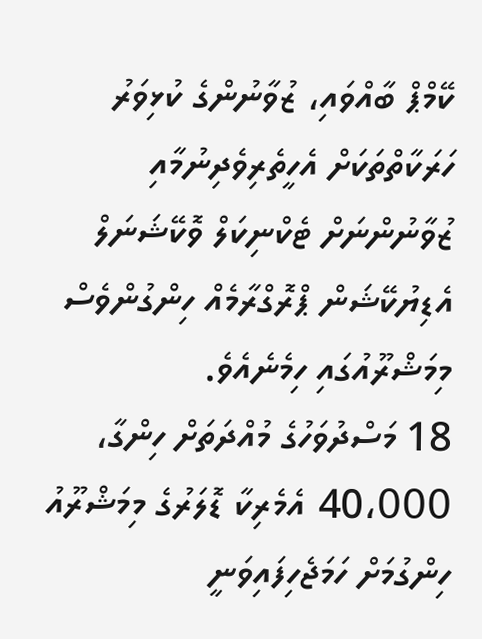ކޭމްޕް ބާއްވައި، ޒުވާނުންގެ ކުޅިވަރު ހަރަކާތްތަކަށް އެހީތެރިވެދިނުމާއި ޒުވާނުންނަށް ޓެކްނިކަލް ވޮކޭޝަނަލް އެޑިޔުކޭޝަން ޕްރޮގްރާމެއް ހިންގުންވެސް މިމަޝްރޫއުގައި ހިމެނެއެވެ.
18 މަސްދުވަހުގެ މުއްދަތަށް ހިންގާ، 40،000 އެމެރިކާ ޑޮލަރުގެ މިމަޝްރޫއު ހިންގުމަށް ހަމަޖެހިފައިވަނީ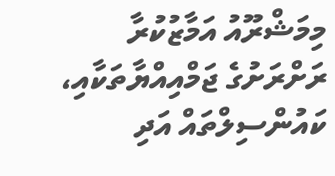މިމަޝްރޫއު އަމާޒުކުރާ ރަށްރަށުގެ ޖަމްއިއްޔާތަކާއި، ކައުންސިލްތައް އަދި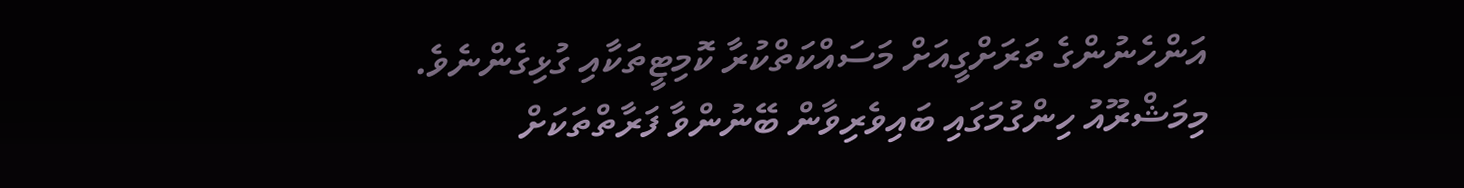އަންހެނުންގެ ތަރަށްގީއަށް މަސައްކަތްކުރާ ކޮމިޓީތަކާއި ގުޅިގެންނެވެ. މިމަޝްރޫއު ހިންގުމަގައި ބައިވެރިވާން ބޭނުންވާ ފަރާތްތަކަށް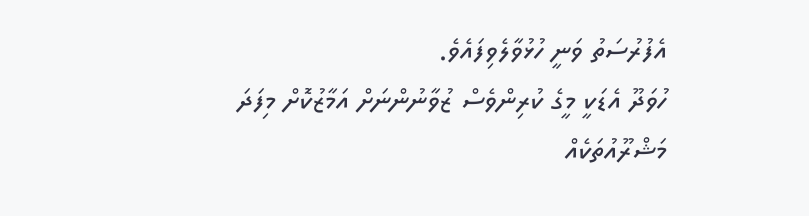އެފުރުސަތު ވަނީ ހުޅުވާލެވިފައެވެ.
ހުވަދޫ އެޑަކީ މީގެ ކުރިންވެސް ޒުވާނުންނަށް އަމާޒުކޮށް މިފަދަ މަޝްރޫއުތަކެއް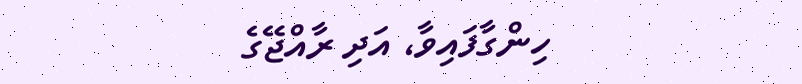ހިންގާފައިވާ، އަދި ރާއްޖޭގެ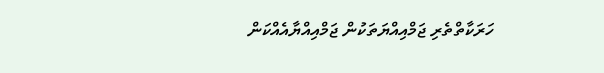ހަރަކާތްތެރި ޖަމްއިއްޔަތަކުން ޖަމްއިއްޔާއެއްކަން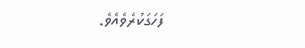ފަހަގަކުރެވެއެވެ.